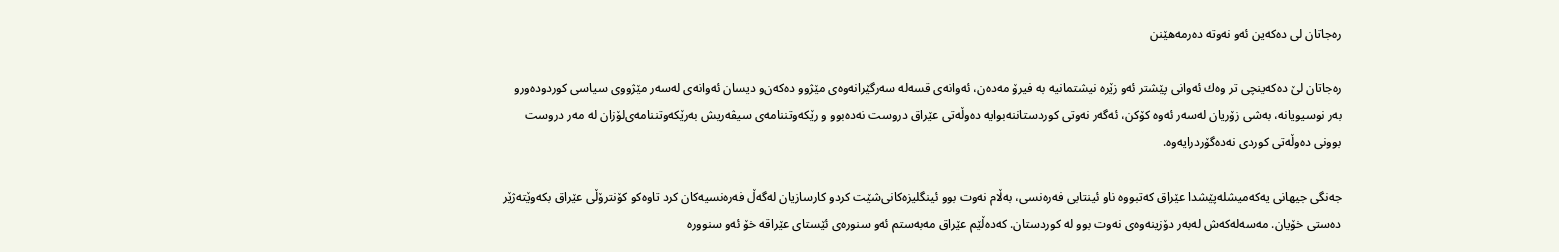ره‌جاتان لی‌ ده‌كه‌ین ئه‌و نه‌وته‌ ده‌رمه‌هێنن

ره‌جاتان لێ ده‌كه‌ینچی‌ تر وه‌ك ئه‌وانی‌ پێشتر ئه‌و زێره‌ نیشتمانیه‌ به‌ فیرۆ مه‌ده‌ن، ئه‌وانه‌ی‌ قسه‌له‌ سه‌رگێرانه‌وه‌ی‌ مێژوو ده‌كه‌ن‌و دیسان ئه‌وانه‌ی‌ له‌سه‌ر مێژووی‌ سیاسی‌ كوردوده‌ورو به‌ر نوسیویانه‌، به‌شی‌ زۆریان له‌سه‌ر ئه‌وه‌ كۆكن، ئه‌گه‌ر نه‌وتی‌ كوردستاننه‌بوایه‌ ده‌وڵه‌تی‌ عێراق دروست نه‌ده‌بوو و رێكه‌وتننامه‌ی‌ سیڤه‌ریش به‌رێكه‌وتننامه‌ی‌لۆزان له‌ مه‌ر دروست بوونی‌ ده‌وڵه‌تی‌ كوردی‌ نه‌ده‌گۆردرایه‌وه‌.

جه‌نگی‌ جیهانی‌ یه‌كه‌میشله‌پێشدا عێراق كه‌تبووه‌ ناو ئینتابی‌ فه‌ره‌نسی‌، به‌ڵام نه‌وت بوو ئینگلیزه‌كانی‌شێت كردو كارسازیان له‌گه‌ڵ‌ فه‌ره‌نسیه‌كان كرد تاوه‌كو كۆنترۆڵی‌ عێراق بكه‌وێته‌ژێر ده‌ستی‌ خۆیان. مه‌سه‌له‌كه‌ش له‌به‌ر دۆزینه‌وه‌ی‌ نه‌وت بوو له‌ كوردستان. كه‌ده‌ڵێم عێراق مه‌به‌ستم ئه‌و سنوره‌ی‌ ئێستای‌ عێراقه‌ خۆ ئه‌و سنووره‌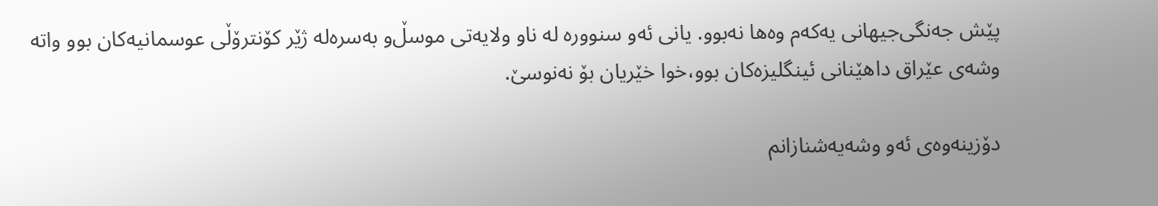پێش جه‌نگی‌جیهانی‌ یه‌كه‌م وه‌ها نه‌بوو. یانی‌ ئه‌و سنووره‌ له‌ ناو ولایه‌تی‌ موسڵ‌و به‌سره‌له‌ ژێر كۆنترۆڵی‌ عوسمانیه‌كان بوو واته‌ وشه‌ی‌ عێراق داهێنانی‌ ئینگلیزه‌كان بوو،خوا خێریان بۆ نه‌نوسێ.

دۆزینه‌وه‌ی‌ ئه‌و وشه‌یه‌شنازانم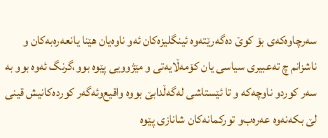سه‌رچاوه‌كه‌ی‌ بۆ كوێ ده‌گه‌رێته‌وه‌ ئینگلیزه‌كان ئه‌و ناوه‌یان هێنا یانعه‌ره‌به‌كان و ناشزانم چ ته‌عبیری‌ سیاسی‌ یان كۆمه‌ڵایه‌تی‌ و مێژوویی‌ پێوه‌ بوو،گرنگ ئه‌وه‌ بوو به‌ سه‌ر كوردو ناوچه‌كه‌ و تا ئێستاشی‌ له‌گه‌ڵدابێ بووه‌ واقیع‌وئه‌گه‌ر كورده‌كانیش قینی‌ لێ بكه‌نه‌وه‌ عه‌ره‌ب‌و توركمانه‌كان شانازی‌ پێوه‌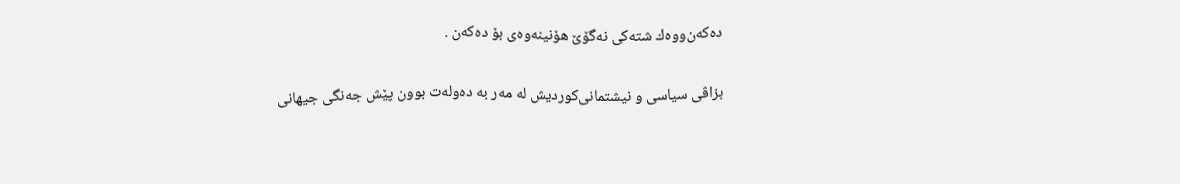ده‌كه‌ن‌ووه‌ك شته‌كی‌ نه‌گۆێ‌ هۆنینه‌وه‌ی‌ بۆ ده‌كه‌ن .

بزاڤی‌ سیاسی‌ و نیشتمانی‌كوردیش له‌ مه‌ر به‌ ده‌وله‌ت بوون پێش جه‌نگی‌ جیهانی‌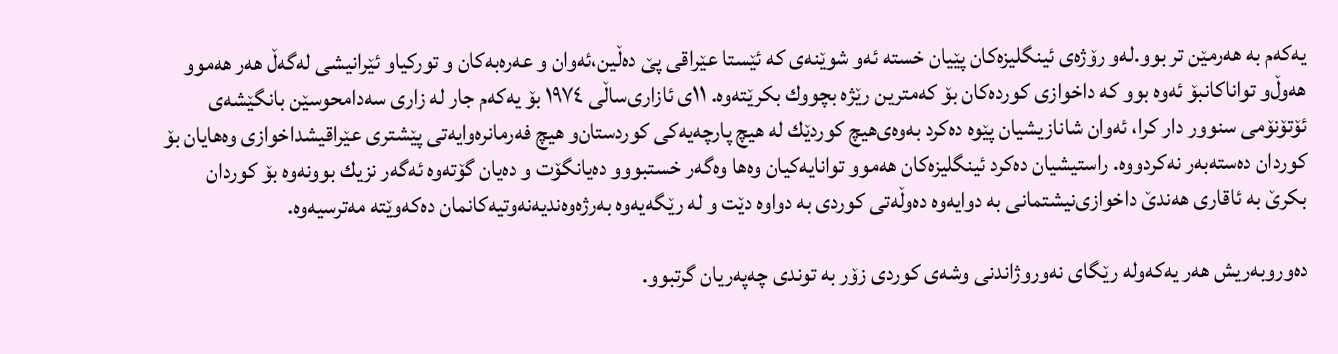یه‌كه‌م به‌ هه‌رمێن تر بوو.له‌و رۆژه‌ی‌ ئینگلیزه‌كان پێیان خسته‌ ئه‌و شوێنه‌ی‌ كه‌ ئێستا عێراقی‌ پێ ده‌ڵین،ئه‌وان و عه‌ره‌به‌كان و توركیاو ئێرانیشی‌ له‌گه‌ڵ‌ هه‌ر هه‌موو هه‌وڵ‌و تواناكانبۆ ئه‌وه‌ بوو كه‌ داخوازی‌ كورده‌كان بۆ كه‌مترین رێژه‌ بچووك بكرێته‌وه‌. ١١ی‌ ئازاری‌ساڵی‌ ١٩٧٤ بۆ یه‌كه‌م جار له‌ زاری‌ سه‌دامحوسێن بانگێشه‌ی‌ ئۆتۆنۆمی‌ سنوور دار كرا، ئه‌وان شانازیشیان پێوه‌ ده‌كرد به‌وه‌ی‌هیچ كوردێك له‌ هیچ پارچه‌یه‌كی‌ كوردستان‌و هیچ فه‌رمانره‌وایه‌تی‌ پێشتری‌ عێراقیشداخوازی‌ وه‌هایان بۆ كوردان ده‌سته‌به‌ر نه‌كردووه‌. راستیشیان ده‌كرد ئینگلیزه‌كان هه‌موو توانایه‌كیان وه‌ها وه‌گه‌ر خستبووو ده‌یانگۆت و ده‌یان گۆته‌وه‌ ئه‌گه‌ر نزیك بوونه‌وه‌ بۆ كوردان بكرێ به‌ ئاقاری‌ هه‌ندێ داخوازی‌نیشتمانی‌ به‌ دوایه‌وه‌ ده‌وڵه‌تی‌ كوردی‌ به‌ دواوه‌ دێت و له‌ رێگه‌یه‌وه‌ به‌رژه‌وه‌ندیه‌نه‌وتیه‌كانمان ده‌كه‌وێته‌ مه‌ترسیه‌وه‌.

ده‌وروبه‌ریش هه‌ر یه‌كه‌وله‌ رێگای‌ نه‌وروژاندنی‌ وشه‌ی‌ كوردی‌ زۆر به‌ توندی‌ چه‌په‌ریان گرتبوو.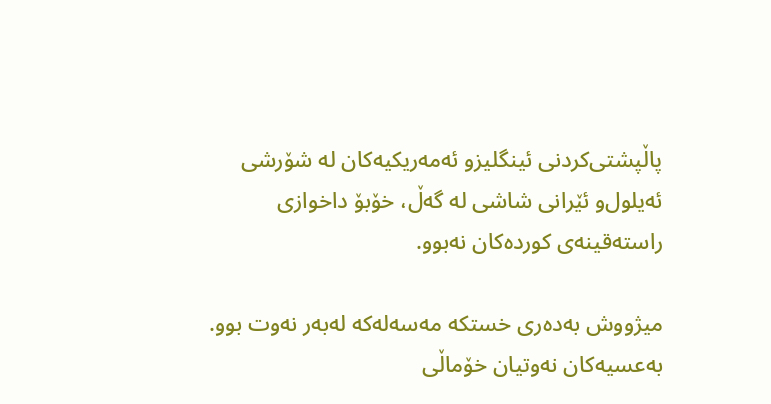پاڵپشتی‌كردنی‌ ئینگلیزو ئه‌مه‌ریكیه‌كان له‌ شۆرشی‌ ئه‌یلول‌و ئێرانی‌ شاشی‌ له‌ گه‌ڵ، خۆبۆ داخوازی‌ راسته‌قینه‌ی‌ كورده‌كان نه‌بوو.

میژووش به‌ده‌ری‌ خستكه‌ مه‌سه‌له‌كه‌ له‌به‌ر نه‌وت بوو. به‌عسیه‌كان نه‌وتیان خۆماڵی‌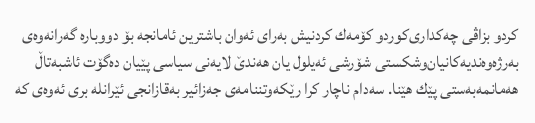كردو بزاڤی‌ چه‌كداری‌كوردو كۆمه‌ك كردنیش به‌رای‌ ئه‌وان باشترین ئامانجه‌ بۆ دووباره‌ گه‌رانه‌وه‌ی‌ به‌رژه‌وه‌ندیه‌كانیان‌وشكستی‌ شۆرشی‌ ئه‌یلول یان هه‌ندێ لایه‌نی‌ سیاسی‌ پێیان ده‌گۆت ئاشبه‌تاڵ‌ هه‌مانمه‌به‌ستی‌ پێك هێنا. سه‌دام ناچار كرا رێكه‌وتننامه‌ی‌ جه‌زائیر به‌قازانجی‌ ئێرانله‌ بری‌ ئه‌وه‌ی‌ كه‌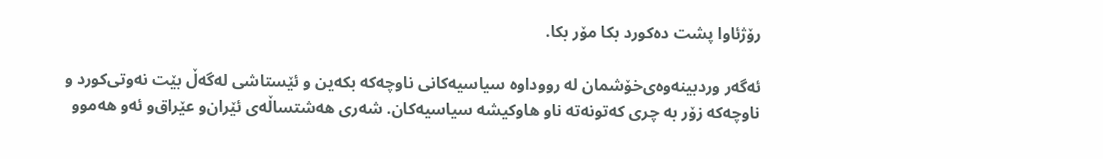رۆژئاوا پشت ده‌كورد بكا مۆر بكا.

ئه‌گه‌ر وردبینه‌وه‌ی‌خۆشمان له‌ رووداوه‌ سیاسیه‌كانی‌ ناوچه‌كه‌ بكه‌ین و ئێستاشی‌ له‌گه‌ڵ‌ بێت نه‌وتی‌كورد و ناوچه‌كه‌ زۆر به‌ چری‌ كه‌تونه‌ته‌ ناو هاوكیشه‌ سیاسیه‌كان. شه‌ری‌ هه‌شتساڵه‌ی‌ ئێران‌و عێراق‌و ئه‌و هه‌موو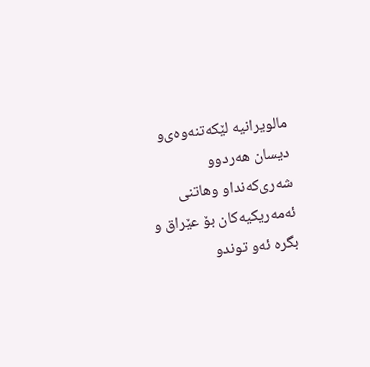مالویرانیه‌ لێكه‌تنه‌وه‌ی‌‌و دیسان هه‌ردوو شه‌ری‌كه‌نداو وهاتنی‌ ئه‌مه‌ریكیه‌كان بۆ عێراق و بگره‌ ئه‌و توندو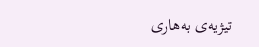تیژیه‌ی‌ به‌هاری‌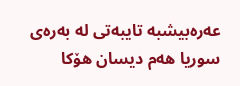عه‌ره‌بیشبه‌ تایبه‌تی‌ له‌ به‌ره‌ی‌ سوریا هه‌م دیسان هۆكا